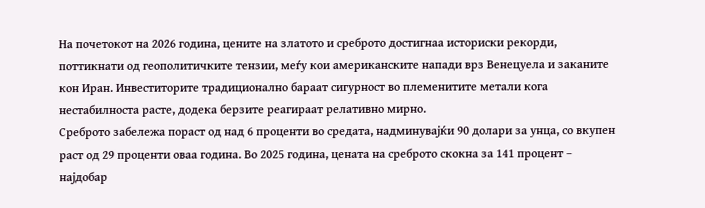На почетокот на 2026 година, цените на златото и среброто достигнаа историски рекорди, поттикнати од геополитичките тензии, меѓу кои американските напади врз Венецуела и заканите кон Иран. Инвеститорите традиционално бараат сигурност во племенитите метали кога нестабилноста расте, додека берзите реагираат релативно мирно.
Среброто забележа пораст од над 6 проценти во средата, надминувајќи 90 долари за унца, со вкупен раст од 29 проценти оваа година. Во 2025 година, цената на среброто скокна за 141 процент – најдобар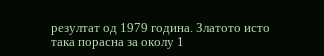резултат од 1979 година. Златото исто така порасна за околу 1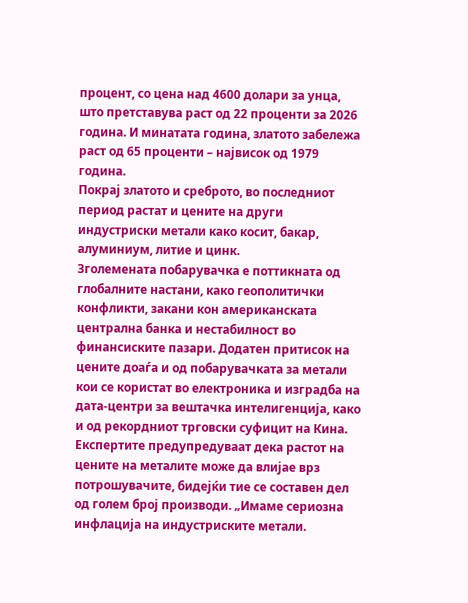процент, со цена над 4600 долари за унца, што претставува раст од 22 проценти за 2026 година. И минатата година, златото забележа раст од 65 проценти – највисок од 1979 година.
Покрај златото и среброто, во последниот период растат и цените на други индустриски метали како косит, бакар, алуминиум, литие и цинк.
Зголемената побарувачка е поттикната од глобалните настани, како геополитички конфликти, закани кон американската централна банка и нестабилност во финансиските пазари. Додатен притисок на цените доаѓа и од побарувачката за метали кои се користат во електроника и изградба на дата-центри за вештачка интелигенција, како и од рекордниот трговски суфицит на Кина.
Експертите предупредуваат дека растот на цените на металите може да влијае врз потрошувачите, бидејќи тие се составен дел од голем број производи. „Имаме сериозна инфлација на индустриските метали.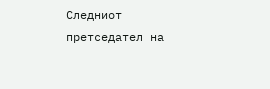Следниот претседател на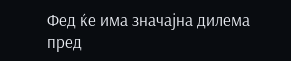Фед ќе има значајна дилема пред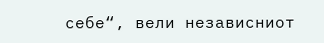себе“, вели независниот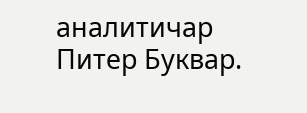аналитичар Питер Буквар.